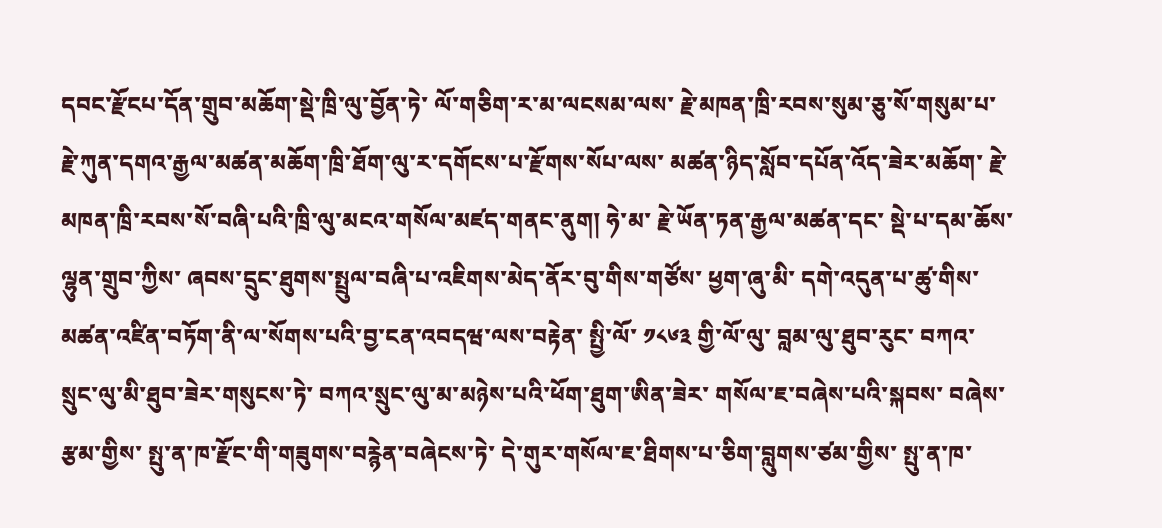དབང་རྫོངཔ་དོན་གྲུབ་མཆོག་སྡེ་ཁྲི་ལུ་བྱོན་ཏེ་ ལོ་གཅིག་ར་མ་ལངསམ་ལས་ རྗེ་མཁན་ཁྲི་རབས་སུམ་ཅུ་སོ་གསུམ་པ་ རྗེ་ཀུན་དགའ་རྒྱལ་མཚན་མཆོག་ཁྲི་ཐོག་ལུ་ར་དགོངས་པ་རྫོགས་སོཔ་ལས་ མཚན་ཉིད་སློབ་དཔོན་འོད་ཟེར་མཆོག་ རྗེ་མཁན་ཁྲི་རབས་སོ་བཞི་པའི་ཁྲི་ལུ་མངའ་གསོལ་མཛད་གནང་ནུག། ཧེ་མ་ རྗེ་ཡོན་ཏན་རྒྱལ་མཚན་དང་ སྡེ་པ་དམ་ཆོས་ལྷུན་གྲུབ་ཀྱིས་ ཞབས་དྲུང་ཐུགས་སྤྲུལ་བཞི་པ་འཇིགས་མེད་ནོར་བུ་གིས་གཙོས་ ཕྱག་ཞུ་མི་ དགེ་འདུན་པ་ཚུ་གིས་ མཚན་འཛིན་བཏོག་ནི་ལ་སོགས་པའི་བྱ་ངན་འབདཝ་ལས་བརྟེན་ སྤྱི་ལོ་ ༡༨༦༣ གྱི་ལོ་ལུ་ བླམ་ལུ་ཐུབ་རུང་ བཀའ་སྲུང་ལུ་མི་ཐུབ་ཟེར་གསུངས་ཏེ་ བཀའ་སྲུང་ལུ་མ་མཉེས་པའི་ཕོག་ཐུག་ཨིན་ཟེར་ གསོལ་ཇ་བཞེས་པའི་སྐབས་ བཞེས་རྩམ་གྱིས་ སྤུ་ན་ཁ་རྫོང་གི་གཟུགས་བརྙེན་བཞེངས་ཏེ་ དེ་གུར་གསོལ་ཇ་ཐིགས་པ་ཅིག་བླུགས་ཙམ་གྱིས་ སྤུ་ན་ཁ་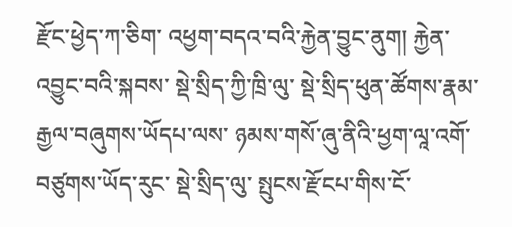རྫོང་ཕྱེད་ཀ་ཅིག་ འཕྱག་བདའ་བའི་རྐྱེན་བྱུང་ནུག། རྐྱེན་འབྱུང་བའི་སྐབས་ སྡེ་སྲིད་ཀྱི་ཁྲི་ལུ་ སྡེ་སྲིད་ཕུན་ཚོགས་རྣམ་རྒྱལ་བཞུགས་ཡོདཔ་ལས་ ཉམས་གསོ་ཞུ་ནིའི་ཕྱག་ལཱ་འགོ་བཙུགས་ཡོད་རུང་ སྡེ་སྲིད་ལུ་ སྤུངས་རྫོངཔ་གིས་ངོ་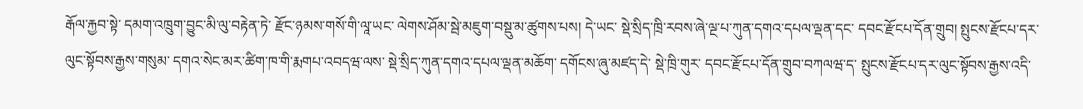རྒོལ་རྐྱབ་སྟེ་ དམག་འཁྲུག་བྱུང་མི་ལུ་བརྟེན་ཏེ་ རྫོང་ཉམས་གསོ་གི་ལཱ་ཡང་ ལེགས་ཤོམ་སྦེ་མཇུག་བསྡུ་མ་ཚུགས་པས། དེ་ཡང་ སྡེ་སྲིད་ཁྲི་རབས་ཞེ་ལྔ་པ་ཀུན་དགའ་དཔལ་ལྡན་དང་ དབང་རྫོངཔ་དོན་གྲུབ། སྤུངས་རྫོངཔ་དར་ལུང་སྟོབས་རྒྱས་གསུམ་ དགའ་སེང་མར་ཚིག་ཁ་གི་རྨགཔ་འབདཝ་ལས་ སྡེ་སྲིད་ཀུན་དགའ་དཔལ་ལྡན་མཆོག་ དགོངས་ཞུ་མཛད་དེ་ སྡེ་ཁྲི་གུར་ དབང་རྫོངཔ་དོན་གྲུབ་བཀལཝ་ད་ སྤུངས་རྫོངཔ་དར་ལུང་སྟོབས་རྒྱས་འདི་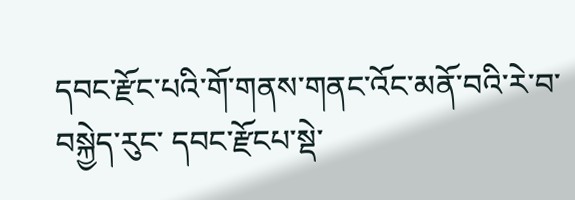དབང་རྫོང་པའི་གོ་གནས་གནང་འོང་མནོ་བའི་རེ་བ་བསྐྱེད་རུང་ དབང་རྫོངཔ་སྡེ་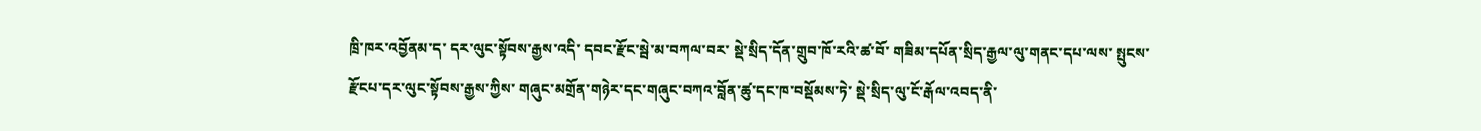ཁྲི་ཁར་འབྱོནམ་ད་ དར་ལུང་སྟོབས་རྒྱས་འདི་ དབང་རྫོང་སྦེ་མ་བཀལ་བར་ སྡེ་སྲིད་དོན་གྲུབ་ཁོ་རའི་ཚ་བོ་ གཟིམ་དཔོན་སྲིད་རྒྱལ་ལུ་གནང་དཔ་ལས་ སྤུངས་རྫོངཔ་དར་ལུང་སྟོབས་རྒྱས་ཀྱིས་ གཞུང་མགྲོན་གཉེར་དང་གཞུང་བཀའ་བློན་ཚུ་དང་ཁ་བསྡོམས་ཏེ་ སྡེ་སྲིད་ལུ་ངོ་རྒོལ་འབད་ནི་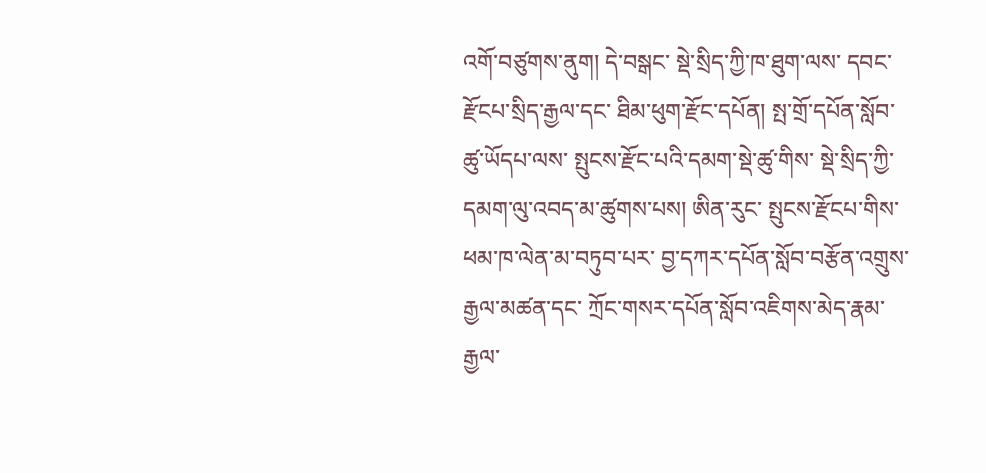འགོ་བཙུགས་ནུག། དེ་བསྒང་ སྡེ་སྲིད་ཀྱི་ཁ་ཐུག་ལས་ དབང་རྫོངཔ་སྲིད་རྒྱལ་དང་ ཐིམ་ཕུག་རྫོང་དཔོན། སྤ་གྲོ་དཔོན་སློབ་ཚུ་ཡོདཔ་ལས་ སྤུངས་རྫོང་པའི་དམག་སྡེ་ཚུ་གིས་ སྡེ་སྲིད་ཀྱི་དམག་ལུ་འབད་མ་ཚུགས་པས། ཨིན་རུང་ སྤུངས་རྫོངཔ་གིས་ ཕམ་ཁ་ལེན་མ་བཏུབ་པར་ བྱ་དཀར་དཔོན་སློབ་བརྩོན་འགྲུས་རྒྱལ་མཚན་དང་ ཀྲོང་གསར་དཔོན་སློབ་འཇིགས་མེད་རྣམ་རྒྱལ་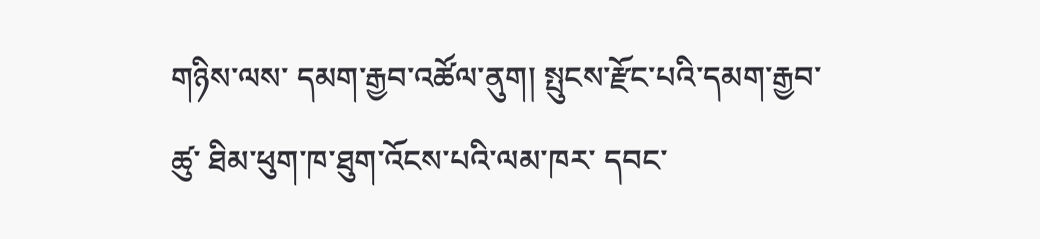གཉིས་ལས་ དམག་རྒྱབ་འཚོལ་ནུག། སྤུངས་རྫོང་པའི་དམག་རྒྱབ་ཚུ་ ཐིམ་ཕུག་ཁ་ཐུག་འོངས་པའི་ལམ་ཁར་ དབང་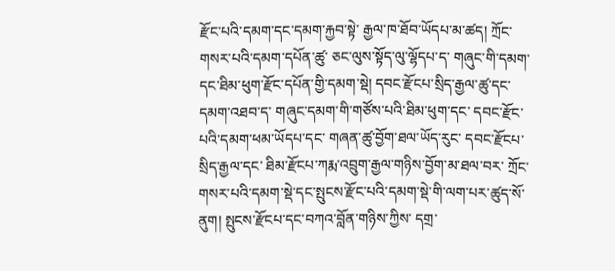རྫོང་པའི་དམག་དང་དམག་རྐྱབ་སྟེ་ རྒྱལ་ཁ་ཐོབ་ཡོདཔ་མ་ཚད། ཀྲོང་གསར་པའི་དམག་དཔོན་ཚུ་ ཅང་ལུས་སྟོད་ལུ་ལྷོདཔ་ད་ གཞུང་གི་དམག་དང་ཐིམ་ཕུག་རྫོང་དཔོན་གྱི་དམག་སྡེ། དབང་རྫོངཔ་སྲིད་རྒྱལ་ཚུ་དང་དམག་འཐབ་ད་ གཞུང་དམག་གི་གཙོས་པའི་ཐིམ་ཕུག་དང་ དབང་རྫོང་པའི་དམག་ཕམ་ཡོདཔ་དང་ གཞན་ཚུ་བྱོག་ཐལ་ཡོད་རུང་ དབང་རྫོངཔ་སྲིད་རྒྱལ་དང་ ཐིམ་རྫོངཔ་ཀརྨ་འབྲུག་རྒྱལ་གཉིས་བྱོག་མ་ཐལ་བར་ ཀྲོང་གསར་པའི་དམག་སྡེ་དང་སྤུངས་རྫོང་པའི་དམག་སྡེ་གི་ལག་པར་ཚུད་སོ་ནུག། སྤུངས་རྫོངཔ་དང་བཀའ་བློན་གཉིས་ཀྱིས་ དགྲ་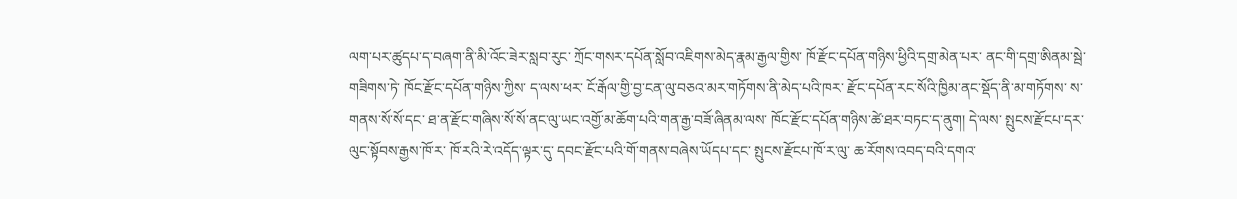ལག་པར་ཚུདཔ་ད་བཞག་ནི་མི་འོང་ཟེར་སླབ་རུང་ ཀྲོང་གསར་དཔོན་སློབ་འཇིགས་མེད་རྣམ་རྒྱལ་གྱིས་ ཁོ་རྫོང་དཔོན་གཉིས་ཕྱིའི་དགྲ་མེན་པར་ ནང་གི་དགྲ་ཨིནམ་སྦེ་གཟིགས་ཏེ་ ཁོང་རྫོང་དཔོན་གཉིས་ཀྱིས་ ད་ལས་ཕར་ ངོ་རྒོལ་གྱི་བྱ་ངན་ལུ་བཅའ་མར་གཏོགས་ནི་མེད་པའི་ཁར་ རྫོང་དཔོན་རང་སོའི་ཁྱིམ་ནང་སྡོད་ནི་མ་གཏོགས་ ས་གནས་སོ་སོ་དང་ ཐ་ན་རྫོང་གཞིས་སོ་སོ་ནང་ལུ་ཡང་འགྱོ་མ་ཆོག་པའི་གན་རྒྱ་བཟོ་ཞིནམ་ལས་ ཁོང་རྫོང་དཔོན་གཉིས་ཚེ་ཐར་བཏང་ད་ནུག། དེ་ལས་ སྤུངས་རྫོངཔ་དར་ལུང་སྟོབས་རྒྱས་ཁོ་ར་ ཁོ་རའི་རེ་འདོད་ལྟར་དུ་ དབང་རྫོང་པའི་གོ་གནས་བཞེས་ཡོདཔ་དང་ སྤུངས་རྫོངཔ་ཁོ་ར་ལུ་ ཆ་རོགས་འབད་བའི་དགའ་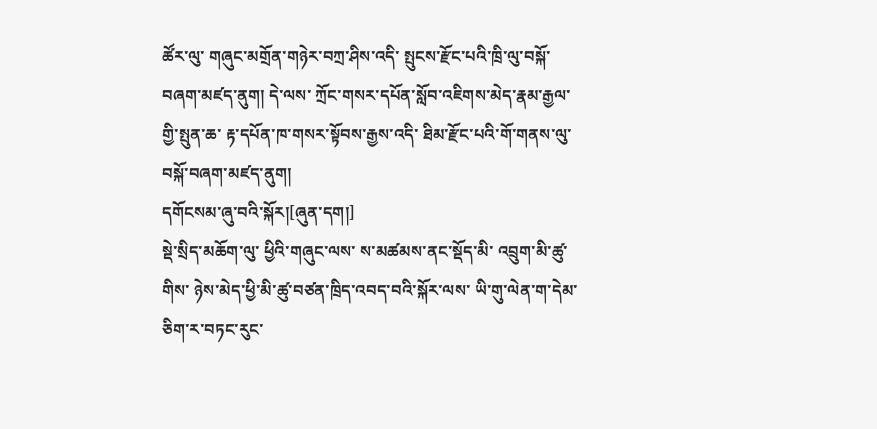ཚོར་ལུ་ གཞུང་མགྲོན་གཉེར་བཀྲ་ཤིས་འདི་ སྤུངས་རྫོང་པའི་ཁྲི་ལུ་བསྐོ་བཞག་མཛད་ནུག། དེ་ལས་ ཀྲོང་གསར་དཔོན་སློབ་འཇིགས་མེད་རྣམ་རྒྱལ་གྱི་སྤུན་ཆ་ རྟ་དཔོན་ཁ་གསར་སྟོབས་རྒྱས་འདི་ ཐིམ་རྫོང་པའི་གོ་གནས་ལུ་བསྐོ་བཞག་མཛད་ནུག།
དགོངསམ་ཞུ་བའི་སྐོར།[ཞུན་དག།]
སྡེ་སྲིད་མཆོག་ལུ་ ཕྱིའི་གཞུང་ལས་ ས་མཚམས་ནང་སྡོད་མི་ འབྲུག་མི་ཚུ་གིས་ ཉེས་མེད་ཕྱི་མི་ཚུ་བཙན་ཁྲིད་འབད་བའི་སྐོར་ལས་ ཡི་གུ་ལེན་ག་དེམ་ཅིག་ར་བཏང་རུང་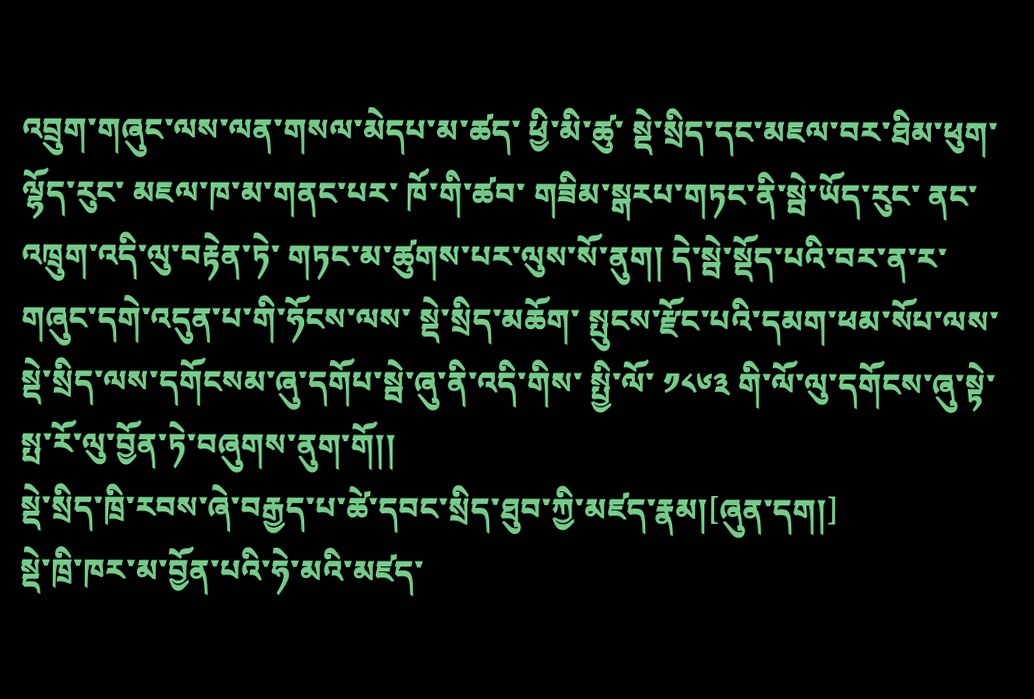འབྲུག་གཞུང་ལས་ལན་གསལ་མེདཔ་མ་ཚད་ ཕྱི་མི་ཚུ་ སྡེ་སྲིད་དང་མཇལ་བར་ཐིམ་ཕུག་ལྷོད་རུང་ མཇལ་ཁ་མ་གནང་པར་ ཁོ་གི་ཚབ་ གཟིམ་སྒརཔ་གཏང་ནི་སྦེ་ཡོད་རུང་ ནང་འཁྲུག་འདི་ལུ་བརྟེན་ཏེ་ གཏང་མ་ཚུགས་པར་ལུས་སོ་ནུག། དེ་སྦེ་སྡོད་པའི་བར་ན་ར་ གཞུང་དགེ་འདུན་པ་གི་ཧོངས་ལས་ སྡེ་སྲིད་མཆོག་ སྤུངས་རྫོང་པའི་དམག་ཕམ་སོཔ་ལས་ སྡེ་སྲིད་ལས་དགོངསམ་ཞུ་དགོཔ་སྦེ་ཞུ་ནི་འདི་གིས་ སྤྱི་ལོ་ ༡༨༦༣ གི་ལོ་ལུ་དགོངས་ཞུ་སྟེ་ སྤ་རོ་ལུ་བྱོན་ཏེ་བཞུགས་ནུག་གོ།།
སྡེ་སྲིད་ཁྲི་རབས་ཞེ་བརྒྱད་པ་ཚེ་དབང་སྲིད་ཐུབ་ཀྱི་མཛད་རྣམ།[ཞུན་དག།]
སྡེ་ཁྲི་ཁར་མ་བྱོན་པའི་ཧེ་མའི་མཛད་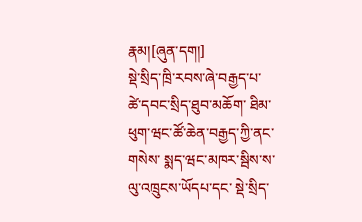རྣམ།[ཞུན་དག།]
སྡེ་སྲིད་ཁྲི་རབས་ཞེ་བརྒྱད་པ་ ཚེ་དབང་སྲིད་ཐུབ་མཆོག་ ཐིམ་ཕུག་ཝང་ཚོ་ཆེན་བརྒྱད་ཀྱི་ནང་གསེས་ སྨད་ཝང་མཁར་སྦིས་ས་ལུ་འཁྲུངས་ཡོདཔ་དང་ སྡེ་སྲིད་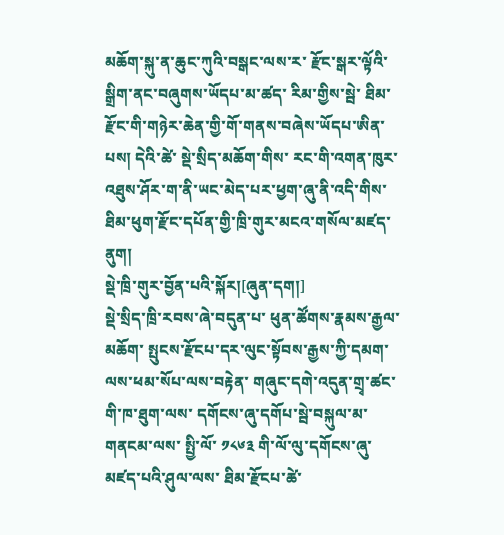མཆོག་སྐུ་ན་ཆུང་ཀུའི་བསྒང་ལས་ར་ རྫོང་སྒར་ལྟོའི་སྒྲིག་ནང་བཞུགས་ཡོདཔ་མ་ཚད་ རིམ་གྱིས་སྦེ་ ཐིམ་རྫོང་གི་གཉེར་ཆེན་གྱི་གོ་གནས་བཞེས་ཡོདཔ་ཨིན་པས། དེའི་ཚེ་ སྡེ་སྲིད་མཆོག་གིས་ རང་གི་འགན་ཁུར་འཐུས་ཤོར་ག་ནི་ཡང་མེད་པར་ཕྱག་ཞུ་ནི་འདི་གིས་ ཐིམ་ཕུག་རྫོང་དཔོན་གྱི་ཁྲི་གུར་མངའ་གསོལ་མཛད་ནུག།
སྡེ་ཁྲི་གུར་བྱོན་པའི་སྐོར།[ཞུན་དག།]
སྡེ་སྲིད་ཁྲི་རབས་ཞེ་བདུན་པ་ ཕུན་ཚོགས་རྣམས་རྒྱལ་མཆོག་ སྤུངས་རྫོངཔ་དར་ལུང་སྟོབས་རྒྱས་ཀྱི་དམག་ལས་ཕམ་སོཔ་ལས་བརྟེན་ གཞུང་དགེ་འདུན་གྲྭ་ཚང་གི་ཁ་ཐུག་ལས་ དགོངས་ཞུ་དགོཔ་སྦེ་བསྐུལ་མ་གནངམ་ལས་ སྤྱི་ལོ་ ༡༨༦༣ གི་ལོ་ལུ་དགོངས་ཞུ་མཛད་པའི་ཤུལ་ལས་ ཐིམ་རྫོངཔ་ཚེ་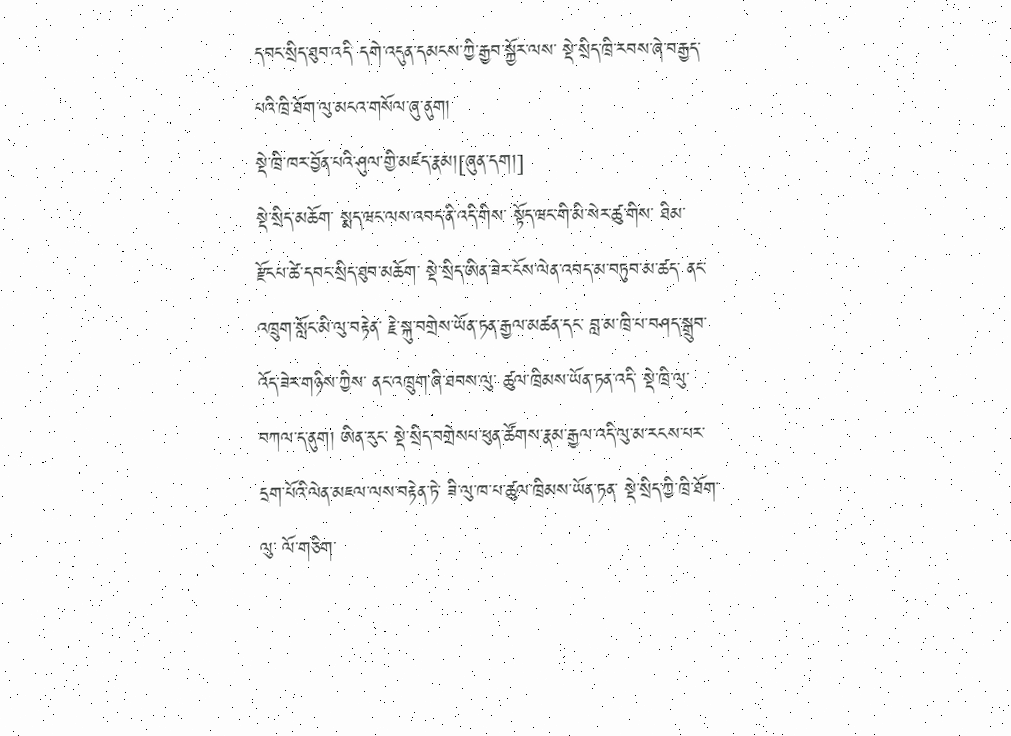དབང་སྲིད་ཐུབ་འདི་ དགེ་འདུན་དམངས་ཀྱི་རྒྱབ་སྐྱོར་ལས་ སྡེ་སྲིད་ཁྲི་རབས་ཞེ་བརྒྱད་པའི་ཁྲི་ཐོག་ལུ་མངའ་གསོལ་ཞུ་ནུག།
སྡེ་ཁྲི་ཁར་བྱོན་པའི་ཤུལ་གྱི་མཛད་རྣམ།[ཞུན་དག།]
སྡེ་སྲིད་མཆོག་ སྨད་ཝང་ལས་འབད་ནི་འདི་གིས་ སྟོད་ཝང་གི་མི་སེར་ཚུ་གིས་ ཐིམ་རྫོངཔ་ཚེ་དབང་སྲིད་ཐུབ་མཆོག་ སྡེ་སྲིད་ཨིན་ཟེར་ངོས་ལེན་འབད་མ་བཏུབ་མ་ཚད་ ནང་འཁྲུག་སློང་མི་ལུ་བརྟེན་ རྗེ་སྐུ་བགྲེས་ཡོན་ཏན་རྒྱལ་མཚན་དང་ བླ་མ་ཁྲི་པ་བཤད་སྒྲུབ་འོད་ཟེར་གཉིས་ཀྱིས་ ནང་འཁྲུག་ཞི་ཐབས་ལུ་ ཚུལ་ཁྲིམས་ཡོན་ཏན་འདི་ སྡེ་ཁྲི་ལུ་བཀལ་ད་ནུག། ཨིན་རུང་ སྡེ་སྲིད་བགྲེསཔ་ཕུན་ཚོགས་རྣམ་རྒྱལ་འདི་ལུ་མ་རངས་པར་ དྲག་པོའི་ལེན་མཇལ་ལས་བརྟེན་ཏེ་ ཟི་ལུ་ཁ་པ་ཚུལ་ཁྲིམས་ཡོན་ཏན་ སྡེ་སྲིད་ཀྱི་ཁྲི་ཐོག་ལུ་ ལོ་གཅིག་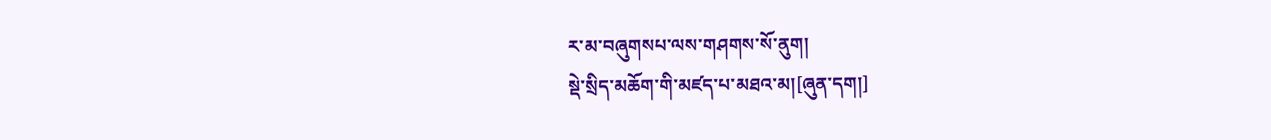ར་མ་བཞུགསཔ་ལས་གཤགས་སོ་ནུག།
སྡེ་སྲིད་མཆོག་གི་མཛད་པ་མཐའ་མ།[ཞུན་དག།]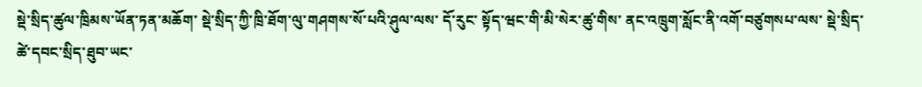སྡེ་སྲིད་ཚུལ་ཁྲིམས་ཡོན་ཏན་མཆོག་ སྡེ་སྲིད་ཀྱི་ཁྲི་ཐོག་ལུ་གཤགས་སོ་པའི་ཤུལ་ལས་ དོ་རུང་ སྟོད་ཝང་གི་མི་སེར་ཚུ་གིས་ ནང་འཁྲུག་སློང་ནི་འགོ་བཙུགསཔ་ལས་ སྡེ་སྲིད་ཚེ་དབང་སྲིད་ཐུབ་ཡང་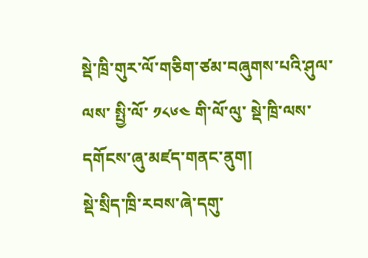སྡེ་ཁྲི་གུར་ལོ་གཅིག་ཙམ་བཞུགས་པའི་ཤུལ་ལས་ སྤྱི་ལོ་ ༡༨༦༤ གི་ལོ་ལུ་ སྡེ་ཁྲི་ལས་དགོངས་ཞུ་མཛད་གནང་ནུག།
སྡེ་སྲིད་ཁྲི་རབས་ཞེ་དགུ་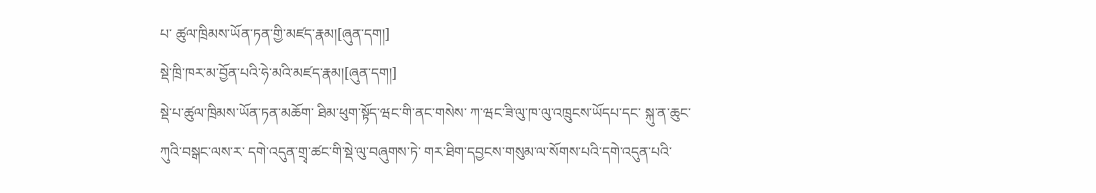པ་ ཚུལ་ཁྲིམས་ཡོན་ཏན་གྱི་མཛད་རྣམ།[ཞུན་དག།]
སྡེ་ཁྲི་ཁར་མ་བྱོན་པའི་ཧེ་མའི་མཛད་རྣམ།[ཞུན་དག།]
སྡེ་པ་ཚུལ་ཁྲིམས་ཡོན་ཏན་མཆོག་ ཐིམ་ཕུག་སྟོད་ཝང་གི་ནང་གསེས་ ཀ་ཝང་ཟི་ལུ་ཁ་ལུ་འཁྲུངས་ཡོདཔ་དང་ སྐུ་ན་ཆུང་ཀུའི་བསྒང་ལས་ར་ དགེ་འདུན་གྲྭ་ཚང་གི་སྡེ་ལུ་བཞུགས་ཏེ་ གར་ཐིག་དབྱངས་གསུམ་ལ་སོགས་པའི་དགེ་འདུན་པའི་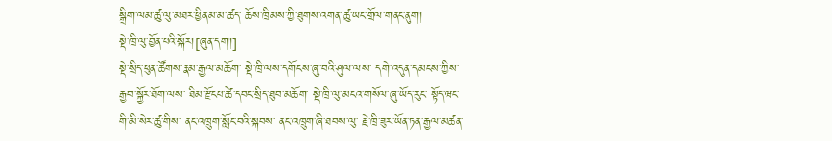སྒྲིག་ལམ་ཚུ་ལུ་མཐར་ཕྱིནམ་མ་ཚད་ ཆོས་ཁྲིམས་ཀྱི་ཐུགས་འགན་ཚུ་ཡང་གྲོལ་གནང་ནུག།
སྡེ་ཁྲི་ལུ་བྱོན་པའི་སྐོར།[ཞུན་དག།]
སྡེ་སྲིད་ཕུན་ཚོགས་རྣམ་རྒྱལ་མཆོག་ སྡེ་ཁྲི་ལས་དགོངས་ཞུ་བའི་ཤུལ་ལས་ དགེ་འདུན་དམངས་ཀྱིས་རྒྱབ་སྐྱོར་ཐོག་ལས་ ཐིམ་རྫོངཔ་ཚེ་དབང་སྲིད་ཐུབ་མཆོག་ སྡེ་ཁྲི་ལུ་མངའ་གསོལ་ཞུ་ཡོད་རུང་ སྟོད་ཝང་གི་མི་སེར་ཚུ་གིས་ ནང་འཁྲུག་སློང་བའི་སྐབས་ ནང་འཁྲུག་ཞི་ཐབས་ལུ་ རྗེ་ཁྲི་ཟུར་ཡོན་ཏན་རྒྱལ་མཚན་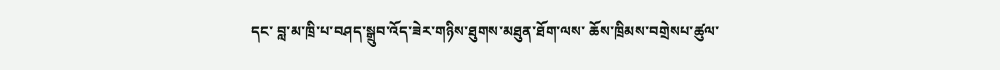དང་ བླ་མ་ཁྲི་པ་བཤད་སྒྲུབ་འོད་ཟེར་གཉིས་ཐུགས་མཐུན་ཐོག་ལས་ ཆོས་ཁྲིམས་བགྲེསཔ་ཚུལ་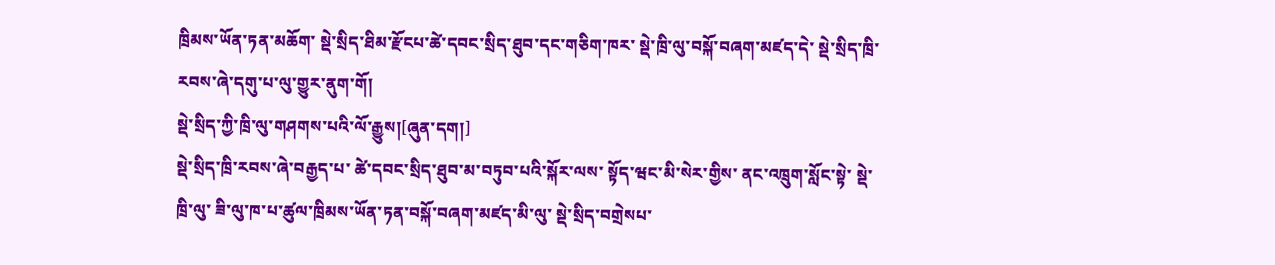ཁྲིམས་ཡོན་ཏན་མཆོག་ སྡེ་སྲིད་ཐིམ་རྫོངཔ་ཚེ་དབང་སྲིད་ཐུབ་དང་གཅིག་ཁར་ སྡེ་ཁྲི་ལུ་བསྐོ་བཞག་མཛད་དེ་ སྡེ་སྲིད་ཁྲི་རབས་ཞེ་དགུ་པ་ལུ་གྱུར་ནུག་གོ།
སྡེ་སྲིད་ཀྱི་ཁྲི་ལུ་གཤགས་པའི་ལོ་རྒྱུས།[ཞུན་དག།]
སྡེ་སྲིད་ཁྲི་རབས་ཞེ་བརྒྱད་པ་ ཚེ་དབང་སྲིད་ཐུབ་མ་བཏུབ་པའི་སྐོར་ལས་ སྟོད་ཝང་མི་སེར་གྱིས་ ནང་འཁྲུག་སློང་སྟེ་ སྡེ་ཁྲི་ལུ་ ཟི་ལུ་ཁ་པ་ཚུལ་ཁྲིམས་ཡོན་ཏན་བསྐོ་བཞག་མཛད་མི་ལུ་ སྡེ་སྲིད་བགྲེསཔ་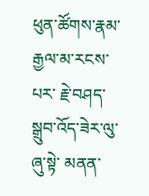ཕུན་ཚོགས་རྣམ་རྒྱལ་མ་རངས་པར་ རྗེ་བཤད་སྒྲུབ་འོད་ཟེར་ལུ་ཞུ་སྟེ་ མནན་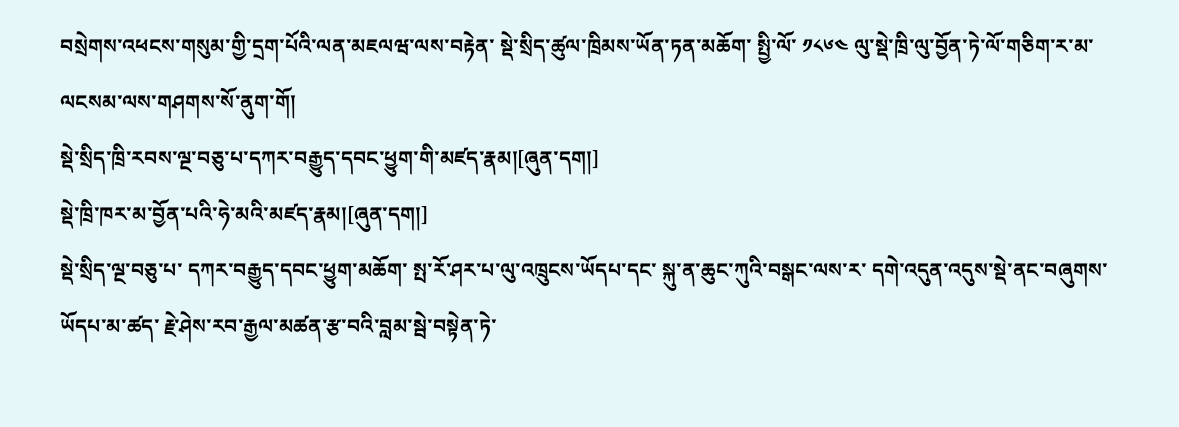བསྲེགས་འཕངས་གསུམ་གྱི་དྲག་པོའི་ལན་མཇལཝ་ལས་བརྟེན་ སྡེ་སྲིད་ཚུལ་ཁྲིམས་ཡོན་ཏན་མཆོག་ སྤྱི་ལོ་ ༡༨༦༤ ལུ་སྡེ་ཁྲི་ལུ་བྱོན་ཏེ་ལོ་གཅིག་ར་མ་ལངསམ་ལས་གཤགས་སོ་ནུག་གོ།
སྡེ་སྲིད་ཁྲི་རབས་ལྔ་བཅུ་པ་དཀར་བརྒྱུད་དབང་ཕྱུག་གི་མཛད་རྣམ།[ཞུན་དག།]
སྡེ་ཁྲི་ཁར་མ་བྱོན་པའི་ཧེ་མའི་མཛད་རྣམ།[ཞུན་དག།]
སྡེ་སྲིད་ལྔ་བཅུ་པ་ དཀར་བརྒྱུད་དབང་ཕྱུག་མཆོག་ སྤ་རོ་ཤར་པ་ལུ་འཁྲུངས་ཡོདཔ་དང་ སྐུ་ན་ཆུང་ཀུའི་བསྒང་ལས་ར་ དགེ་འདུན་འདུས་སྡེ་ནང་བཞུགས་ཡོདཔ་མ་ཚད་ རྗེ་ཤེས་རབ་རྒྱལ་མཚན་རྩ་བའི་བླམ་སྦེ་བསྟེན་ཏེ་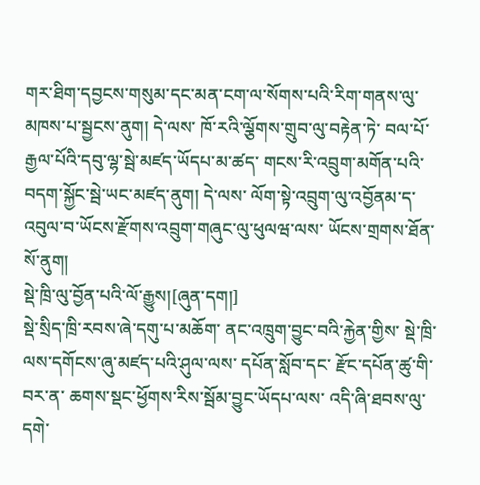གར་ཐིག་དབྱངས་གསུམ་དང་མན་ངག་ལ་སོགས་པའི་རིག་གནས་ལུ་མཁས་པ་སྦྱངས་ནུག། དེ་ལས་ ཁོ་རའི་ལྕོགས་གྲུབ་ལུ་བརྟེན་ཏེ་ བལ་པོ་རྒྱལ་པོའི་དབུ་ལྷ་སྦེ་མཛད་ཡོདཔ་མ་ཚད་ གངས་རི་འབྲུག་མགོན་པའི་བདག་སྐྱོང་སྦེ་ཡང་མཛད་ནུག། དེ་ལས་ ལོག་སྟེ་འབྲུག་ལུ་འབྱོནམ་ད་ འབུལ་བ་ཡོངས་རྫོགས་འབྲུག་གཞུང་ལུ་ཕུལཝ་ལས་ ཡོངས་གྲགས་ཐོན་སོ་ནུག།
སྡེ་ཁྲི་ལུ་བྱོན་པའི་ལོ་རྒྱུས།[ཞུན་དག།]
སྡེ་སྲིད་ཁྲི་རབས་ཞེ་དགུ་པ་མཆོག་ ནང་འཁྲུག་བྱུང་བའི་རྐྱེན་གྱིས་ སྡེ་ཁྲི་ལས་དགོངས་ཞུ་མཛད་པའི་ཤུལ་ལས་ དཔོན་སློབ་དང་ རྫོང་དཔོན་ཚུ་གི་བར་ན་ ཆགས་སྡང་ཕྱོགས་རིས་སྦོམ་བྱུང་ཡོདཔ་ལས་ འདི་ཞི་ཐབས་ལུ་ དགེ་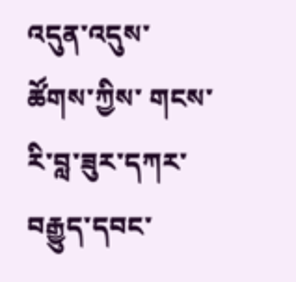འདུན་འདུས་ཚོགས་ཀྱིས་ གངས་རི་བླ་ཟུར་དཀར་བརྒྱུད་དབང་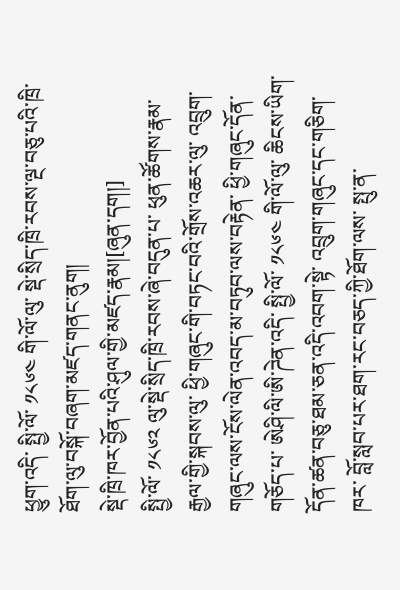ཕྱུག་འདི་ སྤྱི་ལོ་ ༡༨༦༤ གི་ལོ་ལུ་ སྡེ་སྲིད་ཁྲི་རབས་ལྔ་བཅུ་པའི་ཁྲི་ཐོག་ལུ་བསྐོ་བཞག་མཛད་གནང་ནུག།
སྡེ་ཁྲི་ཁར་བྱོན་པའི་ཤུལ་གྱི་མཛད་རྣམ།[ཞུན་དག།]
སྤྱི་ལོ་ ༡༨༦༢ ལུ་སྡེ་སྲིད་ཁྲི་རབས་ཞེ་བདུན་པ་ ཕུན་ཚོགས་རྣམ་རྒྱལ་གྱི་སྐབས་ལུ་ ཕྱི་གཞུང་གི་བཏང་བའི་གྲོས་འཆར་ལུ་ འབྲུག་གཞུང་ལས་ངོས་ལེན་འབད་མ་བཏུབ་ལས་བརྟེན་ ཕྱི་གཞུང་དོན་གཅོད་པ་ ཨེཤི་ལི་ཨི་ཌེན་འདི་ སྤྱི་ལོ་ ༡༨༦༤ གི་ལོ་ལུ་ ཆིངས་ཡིག་དོན་ཚན་བཅུ་ཐམ་ཅན་འདི་འབག་སྟེ་ འབྲུག་གཞུང་དང་གཅིག་ཁར་ བློ་སླབ་པར་ཐག་རང་བཅད་ཀྱི་ཐོག་ལས་ སྤུ་ན་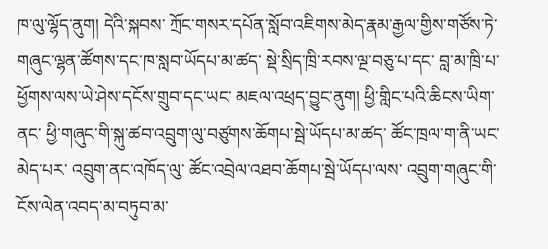ཁ་ལུ་ལྷོད་ནུག། དེའི་སྐབས་ ཀྲོང་གསར་དཔོན་སློབ་འཇིགས་མེད་རྣམ་རྒྱལ་གྱིས་གཙོས་ཏེ་ གཞུང་ལྷན་ཚོགས་དང་ཁ་སླབ་ཡོདཔ་མ་ཚད་ སྡེ་སྲིད་ཁྲི་རབས་ལྔ་བཅུ་པ་དང་ བླ་མ་ཁྲི་པ་ཕྱོགས་ལས་ཡེ་ཤེས་དངོས་གྲུབ་དང་ཡང་ མཇལ་འཕྲད་བྱུང་ནུག། ཕྱི་གླིང་པའི་ཆིངས་ཡིག་ནང་ ཕྱི་གཞུང་གི་སྐུ་ཚབ་འབྲུག་ལུ་བཙུགས་ཆོགཔ་སྦེ་ཡོདཔ་མ་ཚད་ ཚོང་ཁྲལ་ག་ནི་ཡང་མེད་པར་ འབྲུག་ནང་འཁོད་ལུ་ ཚོང་འབྲེལ་འཐབ་ཆོགཔ་སྦེ་ཡོདཔ་ལས་ འབྲུག་གཞུང་གི་ངོས་ལེན་འབད་མ་བཏུབ་མ་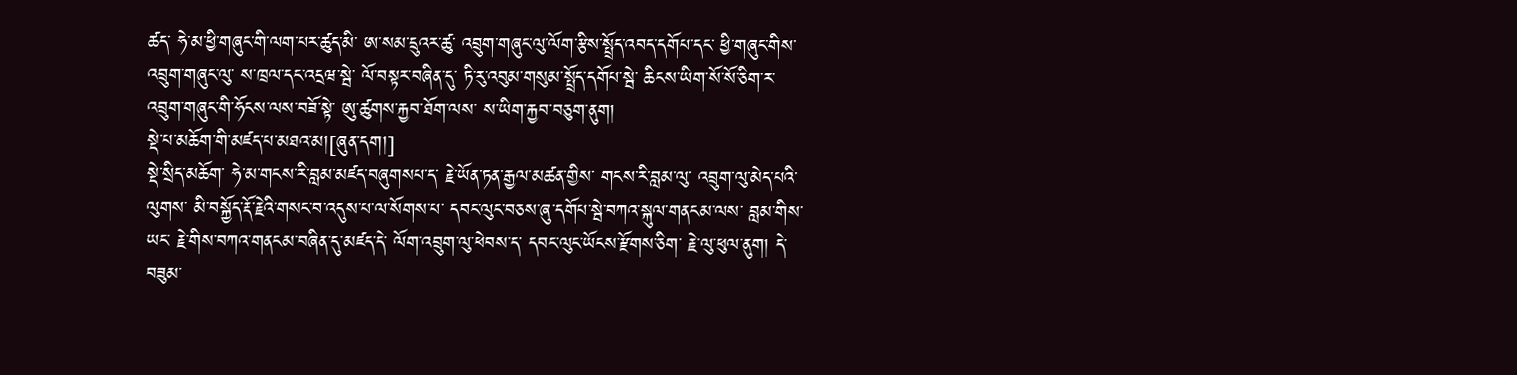ཚད་ ཧེ་མ་ཕྱི་གཞུང་གི་ལག་པར་ཚུད་མི་ ཨ་སམ་དྲུའར་ཚུ་ འབྲུག་གཞུང་ལུ་ལོག་རྩིས་སྤྲོད་འབད་དགོཔ་དང་ ཕྱི་གཞུང་གིས་འབྲུག་གཞུང་ལུ་ ས་ཁྲལ་དང་འདྲཝ་སྦེ་ ལོ་བསྟར་བཞིན་དུ་ ཏི་རུ་འབུམ་གསུམ་སྤྲོད་དགོཔ་སྦེ་ ཆིངས་ཡིག་སོ་སོ་ཅིག་ར་ འབྲུག་གཞུང་གི་ཧོངས་ལས་བཟོ་སྟེ་ ཨུ་ཚུགས་རྐྱབ་ཐོག་ལས་ ས་ཡིག་རྐྱབ་བཅུག་ནུག།
སྡེ་པ་མཆོག་གི་མཛད་པ་མཐའ་མ།[ཞུན་དག།]
སྡེ་སྲིད་མཆོག་ ཧེ་མ་གངས་རི་བླམ་མཛད་བཞུགསཔ་ད་ རྗེ་ཡོན་ཏན་རྒྱལ་མཚན་གྱིས་ གངས་རི་བླམ་ལུ་ འབྲུག་ལུ་མེད་པའི་ལུགས་ མི་བསྐྱོད་རྡོ་རྗེའི་གསང་བ་འདུས་པ་ལ་སོགས་པ་ དབང་ལུང་བཅས་ཞུ་དགོཔ་སྦེ་བཀའ་སྐུལ་གནངམ་ལས་ བླམ་གིས་ཡང་ རྗེ་གིས་བཀའ་གནངམ་བཞིན་དུ་མཛད་དེ་ ལོག་འབྲུག་ལུ་ཕེབས་ད་ དབང་ལུང་ཡོངས་རྫོགས་ཅིག་ རྗེ་ལུ་ཕུལ་ནུག། དེ་བཟུམ་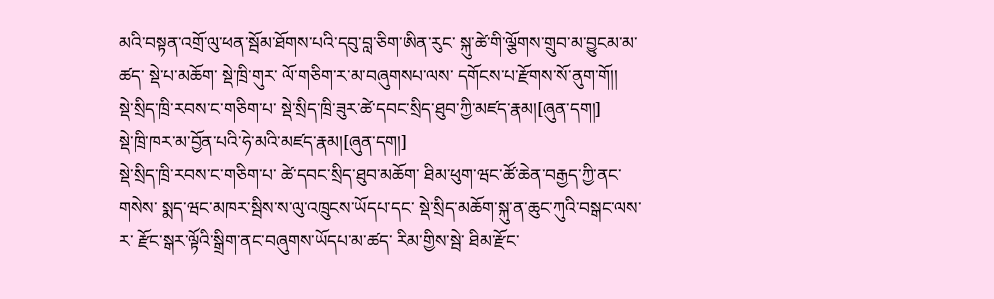མའི་བསྟན་འགྲོ་ལུ་ཕན་སྦོམ་ཐོགས་པའི་དབུ་བླ་ཅིག་ཨིན་རུང་ སྐུ་ཚེ་གི་ལྕོགས་གྲུབ་མ་བྱུངམ་མ་ཚད་ སྡེ་པ་མཆོག་ སྡེ་ཁྲི་གུར་ ལོ་གཅིག་ར་མ་བཞུགསཔ་ལས་ དགོངས་པ་རྫོགས་སོ་ནུག་གོ།།
སྡེ་སྲིད་ཁྲི་རབས་ང་གཅིག་པ་ སྡེ་སྲིད་ཁྲི་ཟུར་ཚེ་དབང་སྲིད་ཐུབ་ཀྱི་མཛད་རྣམ།[ཞུན་དག།]
སྡེ་ཁྲི་ཁར་མ་བྱོན་པའི་ཧེ་མའི་མཛད་རྣམ།[ཞུན་དག།]
སྡེ་སྲིད་ཁྲི་རབས་ང་གཅིག་པ་ ཚེ་དབང་སྲིད་ཐུབ་མཆོག་ ཐིམ་ཕུག་ཝང་ཚོ་ཆེན་བརྒྱད་ཀྱི་ནང་གསེས་ སྨད་ཝང་མཁར་སྦིས་ས་ལུ་འཁྲུངས་ཡོདཔ་དང་ སྡེ་སྲིད་མཆོག་སྐུ་ན་ཆུང་ཀུའི་བསྒང་ལས་ར་ རྫོང་སྒར་ལྟོའི་སྒྲིག་ནང་བཞུགས་ཡོདཔ་མ་ཚད་ རིམ་གྱིས་སྦེ་ ཐིམ་རྫོང་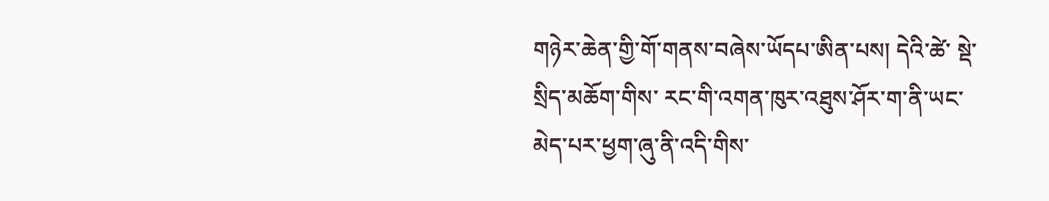གཉེར་ཆེན་གྱི་གོ་གནས་བཞེས་ཡོདཔ་ཨིན་པས། དེའི་ཚེ་ སྡེ་སྲིད་མཆོག་གིས་ རང་གི་འགན་ཁུར་འཐུས་ཤོར་ག་ནི་ཡང་མེད་པར་ཕྱག་ཞུ་ནི་འདི་གིས་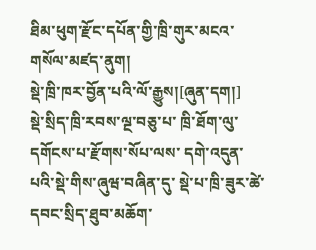ཐིམ་ཕུག་རྫོང་དཔོན་གྱི་ཁྲི་གུར་མངའ་གསོལ་མཛད་ནུག།
སྡེ་ཁྲི་ཁར་བྱོན་པའི་ལོ་རྒྱུས།[ཞུན་དག།]
སྡེ་སྲིད་ཁྲི་རབས་ལྔ་བཅུ་པ་ ཁྲི་ཐོག་ལུ་དགོངས་པ་རྫོགས་སོཔ་ལས་ དགེ་འདུན་པའི་སྡེ་གིས་ཞུཝ་བཞིན་དུ་ སྡེ་པ་ཁྲི་ཟུར་ཚེ་དབང་སྲིད་ཐུབ་མཆོག་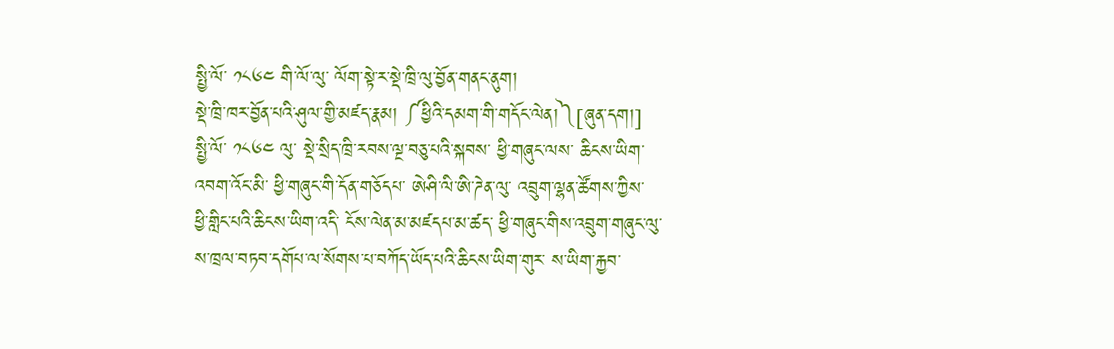སྤྱི་ལོ་ ༡༨༦༤ གི་ལོ་ལུ་ ལོག་སྟེ་ར་སྡེ་ཁྲི་ལུ་བྱོན་གནང་ནུག།
སྡེ་ཁྲི་ཁར་བྱོན་པའི་ཤུལ་གྱི་མཛད་རྣམ། ༼ཕྱིའི་དམག་གི་གདོང་ལེན།༽[ཞུན་དག།]
སྤྱི་ལོ་ ༡༨༦༤ ལུ་ སྡེ་སྲིད་ཁྲི་རབས་ལྔ་བཅུ་པའི་སྐབས་ ཕྱི་གཞུང་ལས་ ཆིངས་ཡིག་འབག་འོང་མི་ ཕྱི་གཞུང་གི་དོན་གཅོདཔ་ ཨེཤི་ལི་ཨི་ཌེན་ལུ་ འབྲུག་ལྷན་ཚོགས་ཀྱིས་ ཕྱི་གླིང་པའི་ཆིངས་ཡིག་འདི་ ངོས་ལེན་མ་མཛདཔ་མ་ཚད་ ཕྱི་གཞུང་གིས་འབྲུག་གཞུང་ལུ་ ས་ཁྲལ་བཏབ་དགོཔ་ལ་སོགས་པ་བཀོད་ཡོད་པའི་ཆིངས་ཡིག་གུར་ ས་ཡིག་རྐྱབ་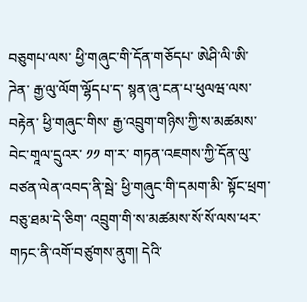བཅུགཔ་ལས་ ཕྱི་གཞུང་གི་དོན་གཅོདཔ་ ཨེཤི་ལི་ཨི་ཌེན་ རྒྱ་ལུ་ལོག་ལྷོདཔ་ད་ སྙན་ཞུ་ངན་པ་ཕུལཝ་ལས་བརྟེན་ ཕྱི་གཞུང་གིས་ རྒྱ་འབྲུག་གཉིས་ཀྱི་ས་མཚམས་བེང་གཱལ་དྲུའར་ ༡༡ ག་ར་ གཏན་འཇགས་ཀྱི་དོན་ལུ་བཙན་ལེན་འབད་ནི་སྦེ་ ཕྱི་གཞུང་གི་དམག་མི་ སྟོང་ཕྲག་བཅུ་ཐམ་དེ་ཅིག་ འབྲུག་གི་ས་མཚམས་སོ་སོ་ལས་ཕར་གཏང་ནི་འགོ་བཙུགས་ནུག། དེའི་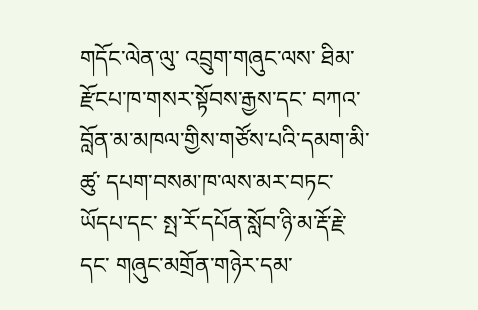གདོང་ལེན་ལུ་ འབྲུག་གཞུང་ལས་ ཐིམ་རྫོངཔ་ཁ་གསར་སྟོབས་རྒྱས་དང་ བཀའ་བློན་མ་མཁལ་གྱིས་གཙོས་པའི་དམག་མི་ཚུ་ དཔག་བསམ་ཁ་ལས་མར་བཏང་ཡོདཔ་དང་ སྤ་རོ་དཔོན་སློབ་ཉི་མ་རྡོ་རྗེ་དང་ གཞུང་མགྲོན་གཉེར་དམ་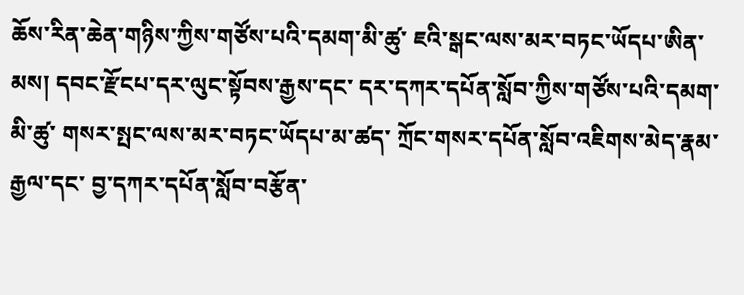ཆོས་རིན་ཆེན་གཉིས་ཀྱིས་གཙོས་པའི་དམག་མི་ཚུ་ ཇའི་སྒང་ལས་མར་བཏང་ཡོདཔ་ཨིན་མས། དབང་རྫོངཔ་དར་ལུང་སྟོབས་རྒྱས་དང་ དར་དཀར་དཔོན་སློབ་ཀྱིས་གཙོས་པའི་དམག་མི་ཚུ་ གསར་སྤང་ལས་མར་བཏང་ཡོདཔ་མ་ཚད་ ཀྲོང་གསར་དཔོན་སློབ་འཇིགས་མེད་རྣམ་རྒྱལ་དང་ བྱ་དཀར་དཔོན་སློབ་བརྩོན་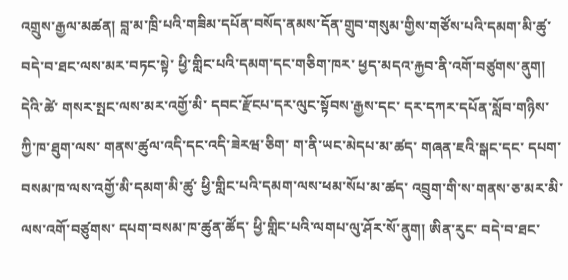འགྲུས་རྒྱལ་མཚན། བླ་མ་ཁྲི་པའི་གཟིམ་དཔོན་བསོད་ནམས་དོན་གྲུབ་གསུམ་གྱིས་གཙོས་པའི་དམག་མི་ཚུ་ བདེ་བ་ཐང་ལས་མར་བཏང་སྟེ་ ཕྱི་གླིང་པའི་དམག་དང་གཅིག་ཁར་ ཕྱད་མདའ་རྐྱབ་ནི་འགོ་བཙུགས་ནུག། དེའི་ཚེ་ གསར་སྤང་ལས་མར་འགྱོ་མི་ དབང་རྫོངཔ་དར་ལུང་སྟོབས་རྒྱས་དང་ དར་དཀར་དཔོན་སློབ་གཉིས་ཀྱི་ཁ་ཐུག་ལས་ གནས་ཚུལ་འདི་དང་འདི་ཟེརཝ་ཅིག་ ག་ནི་ཡང་མེདཔ་མ་ཚད་ གཞན་ཇའི་སྒང་དང་ དཔག་བསམ་ཁ་ལས་འགྱོ་མི་དམག་མི་ཚུ་ ཕྱི་གླིང་པའི་དམག་ལས་ཕམ་སོཔ་མ་ཚད་ འབྲུག་གི་ས་གནས་ཅ་མར་མི་ལས་འགོ་བཙུགས་ དཔག་བསམ་ཁ་ཚུན་ཚོད་ ཕྱི་གླིང་པའི་ལགཔ་ལུ་ཤོར་སོ་ནུག། ཨིན་རུང་ བདེ་བ་ཐང་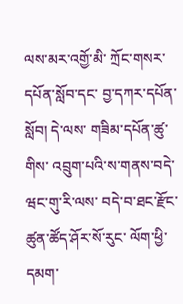ལས་མར་འགྱོ་མི་ ཀྲོང་གསར་དཔོན་སློབ་དང་ བྱ་དཀར་དཔོན་སློབ། དེ་ལས་ གཟིམ་དཔོན་ཚུ་གིས་ འབྲུག་པའི་ས་གནས་བདེ་ཝང་གུ་རི་ལས་ བདེ་བ་ཐང་རྫོང་ཚུན་ཚོད་ཤོར་སོ་རུང་ ལོག་ཕྱི་དམག་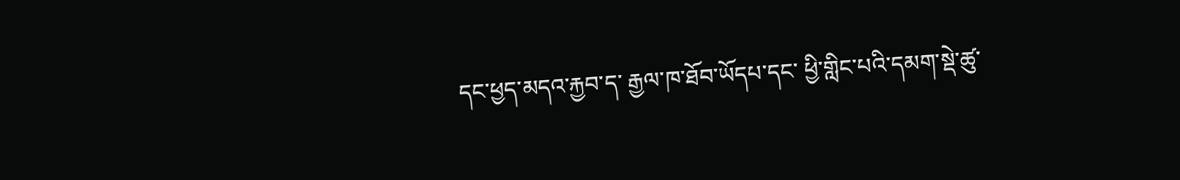དང་ཕྱད་མདའ་རྐྱབ་ད་ རྒྱལ་ཁ་ཐོབ་ཡོདཔ་དང་ ཕྱི་གླིང་པའི་དམག་སྡེ་ཚུ་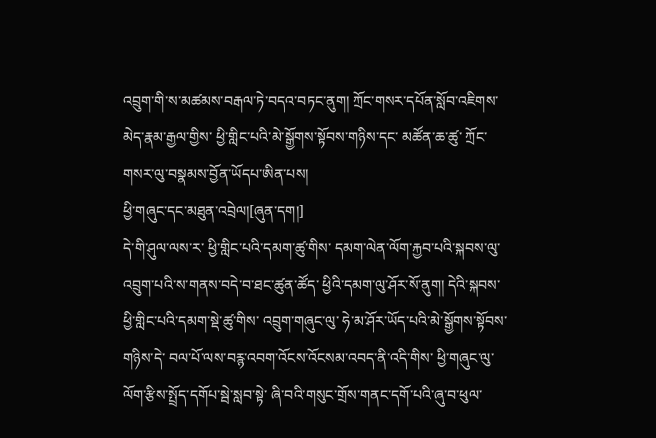འབྲུག་གི་ས་མཚམས་བརྒལ་ཏེ་བདའ་བཏང་ནུག། ཀྲོང་གསར་དཔོན་སློབ་འཇིགས་མེད་རྣམ་རྒྱལ་གྱིས་ ཕྱི་གླིང་པའི་མེ་སྒྱོགས་སྟོབས་གཉིས་དང་ མཚོན་ཆ་ཚུ་ ཀྲོང་གསར་ལུ་བསྣམས་བྱོན་ཡོདཔ་ཨིན་པས།
ཕྱི་གཞུང་དང་མཐུན་འབྲེལ།[ཞུན་དག།]
དེ་གི་ཤུལ་ལས་ར་ ཕྱི་གླིང་པའི་དམག་ཚུ་གིས་ དམག་ལེན་ལོག་རྐྱབ་པའི་སྐབས་ལུ་ འབྲུག་པའི་ས་གནས་བདེ་བ་ཐང་ཚུན་ཚོད་ ཕྱིའི་དམག་ལུ་ཤོར་སོ་ནུག། དེའི་སྐབས་ ཕྱི་གླིང་པའི་དམག་སྡེ་ཚུ་གིས་ འབྲུག་གཞུང་ལུ་ ཧེ་མ་ཤོར་ཡོད་པའི་མེ་སྒྱོགས་སྟོབས་གཉིས་དེ་ བལ་པོ་ལས་བརྙ་འབག་འོངས་འོངསམ་འབད་ནི་འདི་གིས་ ཕྱི་གཞུང་ལུ་ལོག་རྩིས་སྤྲོད་དགོཔ་སྦེ་སླབ་སྟེ་ ཞི་བའི་གསུང་གྲོས་གནང་དགོ་པའི་ཞུ་བ་ཕུལ་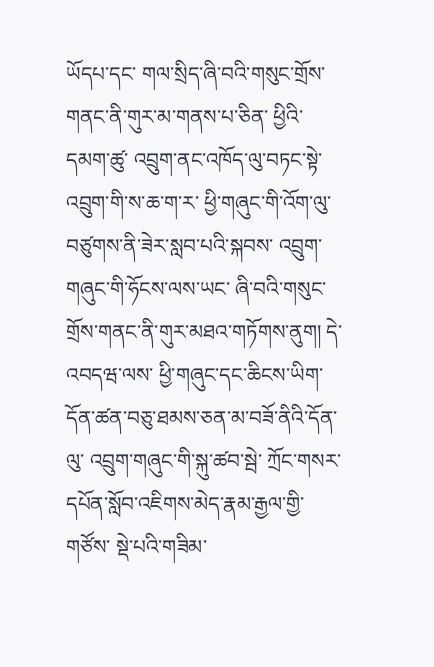ཡོདཔ་དང་ གལ་སྲིད་ཞི་བའི་གསུང་གྲོས་གནང་ནི་གུར་མ་གནས་པ་ཅིན་ ཕྱིའི་དམག་ཚུ་ འབྲུག་ནང་འཁོད་ལུ་བཏང་སྟེ་ འབྲུག་གི་ས་ཆ་ག་ར་ ཕྱི་གཞུང་གི་འོག་ལུ་བཙུགས་ནི་ཟེར་སླབ་པའི་སྐབས་ འབྲུག་གཞུང་གི་ཧོངས་ལས་ཡང་ ཞི་བའི་གསུང་གྲོས་གནང་ནི་གུར་མཐའ་གཏོགས་ནུག། དེ་འབདཝ་ལས་ ཕྱི་གཞུང་དང་ཆིངས་ཡིག་དོན་ཚན་བཅུ་ཐམས་ཅན་མ་བཟོ་ནིའི་དོན་ལུ་ འབྲུག་གཞུང་གི་སྐུ་ཚབ་སྦེ་ ཀྲོང་གསར་དཔོན་སློབ་འཇིགས་མེད་རྣམ་རྒྱལ་གྱི་གཙོས་ སྡེ་པའི་གཟིམ་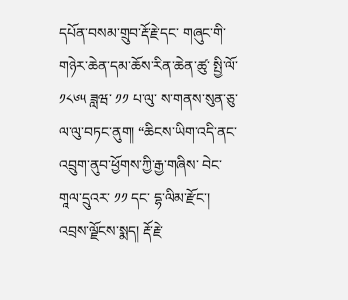དཔོན་བསམ་གྲུབ་རྡོ་རྗེ་དང་ གཞུང་གི་གཉེར་ཆེན་དམ་ཆོས་རིན་ཆེན་ཚུ་ སྤྱི་ལོ་ ༡༨༦༥ ཟླཝ་ ༡༡ པ་ལུ་ ས་གནས་སུན་ཅུ་ལ་ལུ་བཏང་ནུག། “ཆིངས་ཡིག་འདི་ནང་ འབྲུག་ནུབ་ཕྱོགས་ཀྱི་རྒྱ་གཞིས་ བེང་གཱལ་དྲུའར་ ༡༡ དང་ དྷ་ལིམ་རྫོང་། འབྲས་ལྗོངས་སྨད། རྡོ་རྗེ་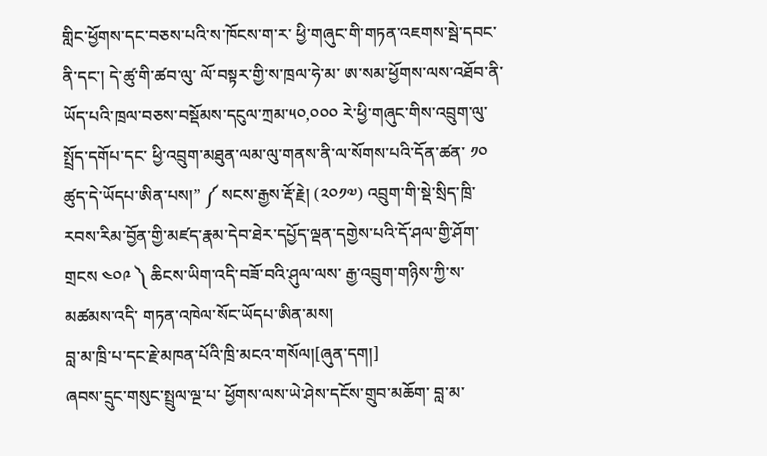གླིང་ཕྱོགས་དང་བཅས་པའི་ས་ཁོངས་ག་ར་ ཕྱི་གཞུང་གི་གཏན་འཇགས་སྦེ་དབང་ནི་དང་། དེ་ཚུ་གི་ཚབ་ལུ་ ལོ་བསྟར་གྱི་ས་ཁྲལ་ཧེ་མ་ ཨ་སམ་ཕྱོགས་ལས་འཐོབ་ནི་ཡོད་པའི་ཁྲལ་བཅས་བསྡོམས་དངུལ་ཀྲམ་༥༠,༠༠༠ རེ་ཕྱི་གཞུང་གིས་འབྲུག་ལུ་སྤྲོད་དགོཔ་དང་ ཕྱི་འབྲུག་མཐུན་ལམ་ལུ་གནས་ནི་ལ་སོགས་པའི་དོན་ཚན་ ༡༠ ཚུད་དེ་ཡོདཔ་ཨིན་པས།” ༼ སངས་རྒྱས་རྡོ་རྗེ། (༢༠༡༧) འབྲུག་གི་སྡེ་སྲིད་ཁྲི་རབས་རིམ་བྱོན་གྱི་མཛད་རྣམ་དེབ་ཐེར་དཔྱོད་ལྡན་དགྱེས་པའི་དོ་ཤལ་གྱི་ཤོག་གྲངས ༤༠༩ ༽ ཆིངས་ཡིག་འདི་བཟོ་བའི་ཤུལ་ལས་ རྒྱ་འབྲུག་གཉིས་ཀྱི་ས་མཚམས་འདི་ གཏན་འཁེལ་སོང་ཡོདཔ་ཨིན་མས།
བླ་མ་ཁྲི་པ་དང་རྗེ་མཁན་པོའི་ཁྲི་མངའ་གསོལ།[ཞུན་དག།]
ཞབས་དྲུང་གསུང་སྤྲུལ་ལྔ་པ་ ཕྱོགས་ལས་ཡེ་ཤེས་དངོས་གྲུབ་མཆོག་ བླ་མ་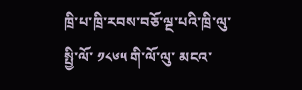ཁྲི་པ་ཁྲི་རབས་བཅོ་ལྔ་པའི་ཁྲི་ལུ་ སྤྱི་ལོ་ ༡༨༦༥ གི་ལོ་ལུ་ མངའ་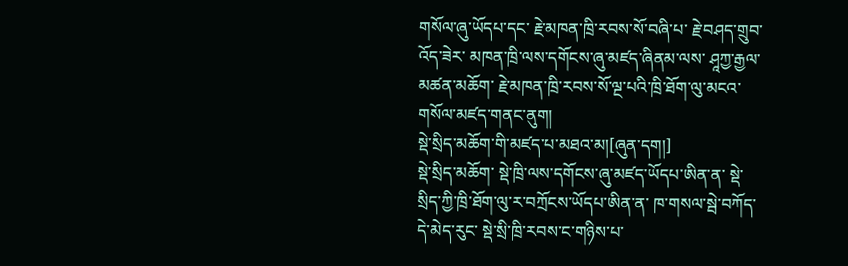གསོལ་ཞུ་ཡོདཔ་དང་ རྗེ་མཁན་ཁྲི་རབས་སོ་བཞི་པ་ རྗེ་བཤད་གྲུབ་འོད་ཟེར་ མཁན་ཁྲི་ལས་དགོངས་ཞུ་མཛད་ཞིནམ་ལས་ ཤཱཀྱ་རྒྱལ་མཚན་མཆོག་ རྗེ་མཁན་ཁྲི་རབས་སོ་ལྔ་པའི་ཁྲི་ཐོག་ལུ་མངའ་གསོལ་མཛད་གནང་ནུག།
སྡེ་སྲིད་མཆོག་གི་མཛད་པ་མཐའ་མ།[ཞུན་དག།]
སྡེ་སྲིད་མཆོག་ སྡེ་ཁྲི་ལས་དགོངས་ཞུ་མཛད་ཡོདཔ་ཨིན་ན་ སྡེ་སྲིད་ཀྱི་ཁྲི་ཐོག་ལུ་ར་བཀྲོངས་ཡོདཔ་ཨིན་ན་ ཁ་གསལ་སྦེ་བཀོད་དེ་མེད་རུང་ སྡེ་སྲི་ཁྲི་རབས་ང་གཉིས་པ་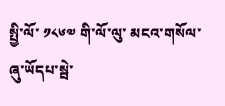སྤྱི་ལོ་ ༡༨༦༧ གི་ལོ་ལུ་ མངའ་གསོལ་ཞུ་ཡོདཔ་སྦེ་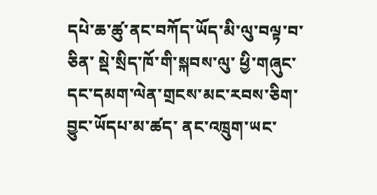དཔེ་ཆ་ཚུ་ནང་བཀོད་ཡོད་མི་ལུ་བལྟ་བ་ཅིན་ སྡེ་སྲིད་ཁོ་གི་སྐབས་ལུ་ ཕྱི་གཞུང་དང་དམག་ལེན་གྲངས་མང་རབས་ཅིག་བྱུང་ཡོདཔ་མ་ཚད་ ནང་འཁྲུག་ཡང་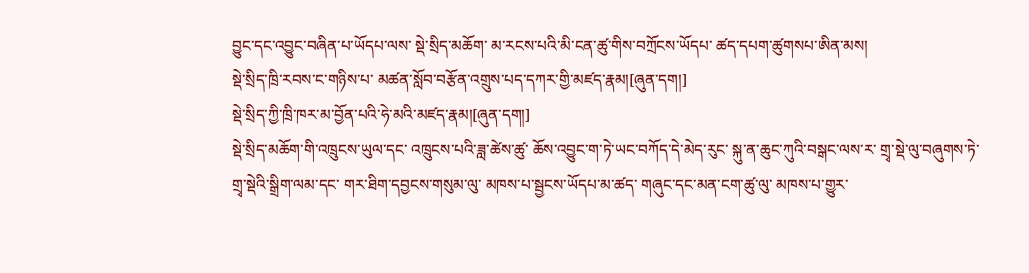བྱུང་དང་འབྱུང་བཞིན་པ་ཡོདཔ་ལས་ སྡེ་སྲིད་མཆོག་ མ་རངས་པའི་མི་ངན་ཚུ་གིས་བཀྲོངས་ཡོདཔ་ ཚད་དཔག་ཚུགསཔ་ཨིན་མས།
སྡེ་སྲིད་ཁྲི་རབས་ང་གཉིས་པ་ མཚན་སློབ་བརྩོན་འགྲུས་པད་དཀར་གྱི་མཛད་རྣམ།[ཞུན་དག།]
སྡེ་སྲིད་ཀྱི་ཁྲི་ཁར་མ་བྱོན་པའི་ཧེ་མའི་མཛད་རྣམ།[ཞུན་དག།]
སྡེ་སྲིད་མཆོག་གི་འཁྲུངས་ཡུལ་དང་ འཁྲུངས་པའི་ཟླ་ཚེས་ཚུ་ ཆོས་འབྱུང་ག་ཏེ་ཡང་བཀོད་དེ་མེད་རུང་ སྐུ་ན་ཆུང་ཀུའི་བསྒང་ལས་ར་ གྲྭ་སྡེ་ལུ་བཞུགས་ཏེ་ གྲྭ་སྡེའི་སྒྲིག་ལམ་དང་ གར་ཐིག་དབྱངས་གསུམ་ལུ་ མཁས་པ་སྦྱངས་ཡོདཔ་མ་ཚད་ གཞུང་དང་མན་ངག་ཚུ་ལུ་ མཁས་པ་གྱུར་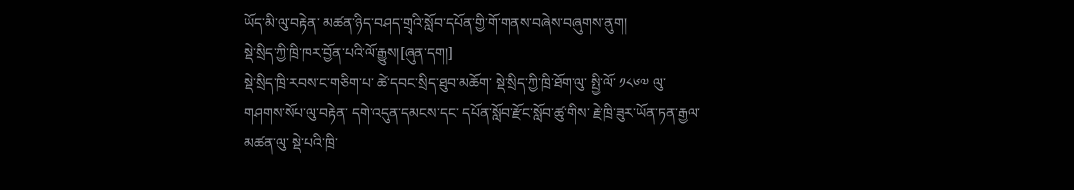ཡོད་མི་ལུ་བརྟེན་ མཚན་ཉིད་བཤད་གྲྭའི་སློབ་དཔོན་གྱི་གོ་གནས་བཞེས་བཞུགས་ནུག།
སྡེ་སྲིད་ཀྱི་ཁྲི་ཁར་བྱོན་པའི་ལོ་རྒྱུས།[ཞུན་དག།]
སྡེ་སྲིད་ཁྲི་རབས་ང་གཅིག་པ་ ཚེ་དབང་སྲིད་ཐུབ་མཆོག་ སྡེ་སྲིད་ཀྱི་ཁྲི་ཐོག་ལུ་ སྤྱི་ལོ་ ༡༨༦༧ ལུ་ གཤགས་སོཔ་ལུ་བརྟེན་ དགེ་འདུན་དམངས་དང་ དཔོན་སློབ་རྫོང་སློབ་ཚུ་གིས་ རྗེ་ཁྲི་ཟུར་ཡོན་ཏན་རྒྱལ་མཚན་ལུ་ སྡེ་པའི་ཁྲི་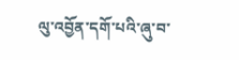ལུ་འབྱོན་དགོ་པའི་ཞུ་བ་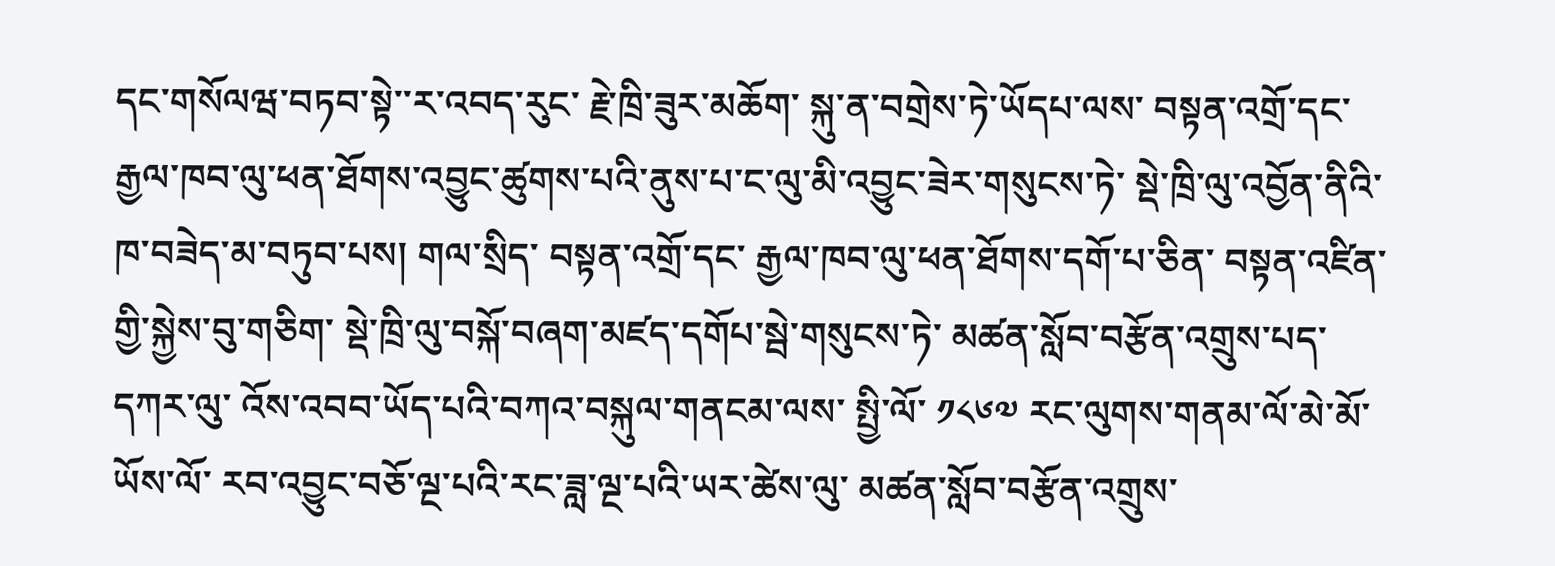དང་གསོལཝ་བཏབ་སྟེ་་ར་འབད་རུང་ རྗེ་ཁྲི་ཟུར་མཆོག་ སྐུ་ན་བགྲེས་ཏེ་ཡོདཔ་ལས་ བསྟན་འགྲོ་དང་རྒྱལ་ཁབ་ལུ་ཕན་ཐོགས་འབྱུང་ཚུགས་པའི་ནུས་པ་ང་ལུ་མི་འབྱུང་ཟེར་གསུངས་ཏེ་ སྡེ་ཁྲི་ལུ་འབྱོན་ནིའི་ཁ་བཟེད་མ་བཏུབ་པས། གལ་སྲིད་ བསྟན་འགྲོ་དང་ རྒྱལ་ཁབ་ལུ་ཕན་ཐོགས་དགོ་པ་ཅིན་ བསྟན་འཛིན་གྱི་སྐྱེས་བུ་གཅིག་ སྡེ་ཁྲི་ལུ་བསྐོ་བཞག་མཛད་དགོཔ་སྦེ་གསུངས་ཏེ་ མཚན་སློབ་བརྩོན་འགྲུས་པད་དཀར་ལུ་ འོས་འབབ་ཡོད་པའི་བཀའ་བསྐུལ་གནངམ་ལས་ སྤྱི་ལོ་ ༡༨༦༧ རང་ལུགས་གནམ་ལོ་མེ་མོ་ཡོས་ལོ་ རབ་འབྱུང་བཅོ་ལྔ་པའི་རང་ཟླ་ལྔ་པའི་ཡར་ཚེས་ལུ་ མཚན་སློབ་བརྩོན་འགྲུས་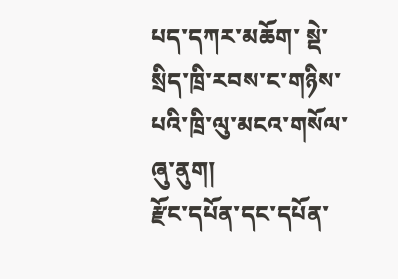པད་དཀར་མཆོག་ སྡེ་སྲིད་ཁྲི་རབས་ང་གཉིས་པའི་ཁྲི་ལུ་མངའ་གསོལ་ཞུ་ནུག།
རྫོང་དཔོན་དང་དཔོན་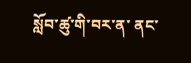སློབ་ཚུ་གི་བར་ན་ ནང་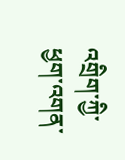འགྲིག་ཀྱི་ཕྱག་འགན་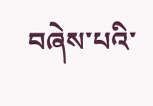བཞེས་པའི་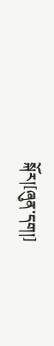སྐོར།[ཞུན་དག།]